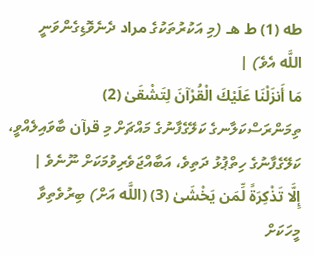طه (1) ط هـ (މި އަކުރުތަކުގެ مراد ދެނެވޮޑިގެންވަނީ اللَّه އެވެ) |
مَا أَنزَلْنَا عَلَيْكَ الْقُرْآنَ لِتَشْقَىٰ (2) ތިމަންރަސްކަލާނގެ ކަލޭގެފާނުގެ މައްޗަށް މި قرآن ބާވައިލެއްވީ، ކަލޭގެފާނުގެ ހިތްޕުޅު ދަތިވެ، އަބާއްޖަވެރިވުމަކަށް ނޫނެވެ |
إِلَّا تَذْكِرَةً لِّمَن يَخْشَىٰ (3) (اللَّه އަށް) ބިރުވެތިވާ މީހަކަށް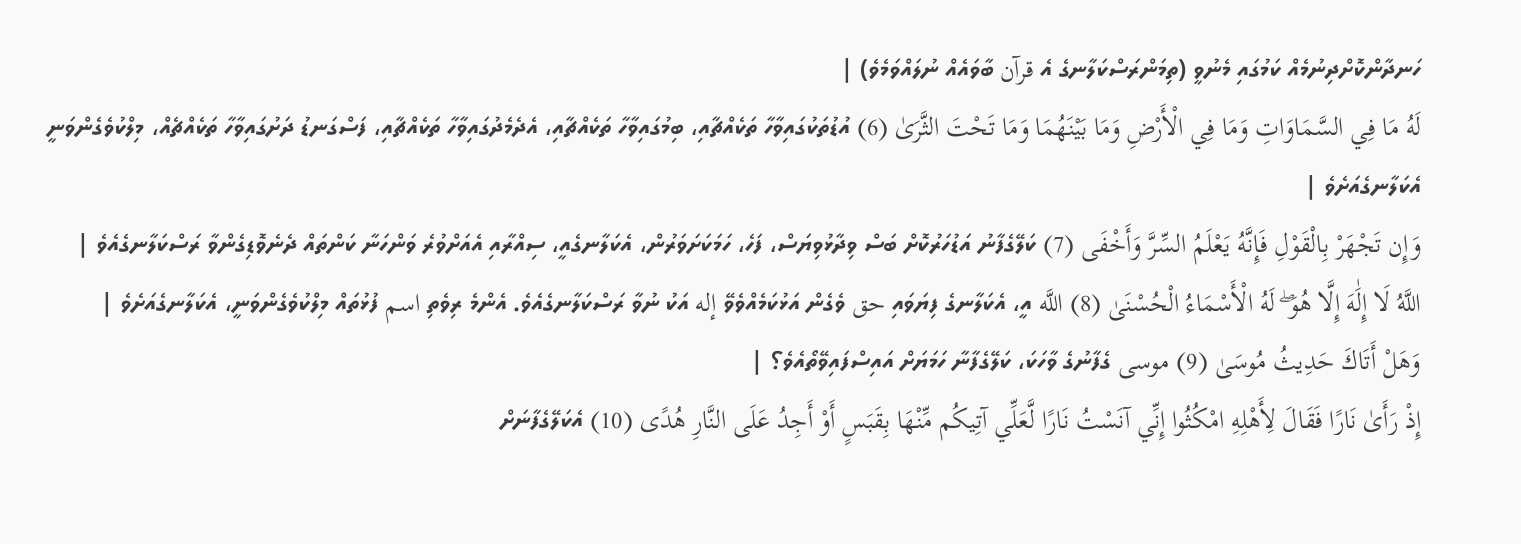ހަނދާންކޮށްދިނުމެއް ކަމުގައި މެނުވީ (ތިމަންރަސްކަލާނގެ އެ قرآن ބާވައެއް ނުލައްވަމެވެ) |
لَهُ مَا فِي السَّمَاوَاتِ وَمَا فِي الْأَرْضِ وَمَا بَيْنَهُمَا وَمَا تَحْتَ الثَّرَىٰ (6) އުޑުތަކުގައިވާހާ ތަކެއްޗާއި، ބިމުގައިވާހާ ތަކެއްޗާއި، އެދެމެދުގައިވާހާ ތަކެއްޗާއި، ފަސްގަނޑު ދަށުގައިވާހާ ތަކެއްޗެއް، މިލްކުވެގެންވަނީ އެކަލާނގެއަށެވެ |
وَإِن تَجْهَرْ بِالْقَوْلِ فَإِنَّهُ يَعْلَمُ السِّرَّ وَأَخْفَى (7) ކަލޭގެފާނު އަޑުހަރުކޮށް ބަސް ވިދާޅުވިޔަސް، ފަހެ، ހަމަކަށަވަރުން، އެކަލާނގެއީ، ސިއްރާއި އެއަށްވުރެ ވަންހަނާ ކަންތައް ދެނެވޮޑިގެންވާ ރަސްކަލާނގެއެވެ |
اللَّهُ لَا إِلَٰهَ إِلَّا هُوَ ۖ لَهُ الْأَسْمَاءُ الْحُسْنَىٰ (8) اللَّه އީ، އެކަލާނގެ ފިޔަވައި حق ވެގެން އަޅުކަމެއްވެވޭ إله އަކު ނުވާ ރަސްކަލާނގެއެވެ. އެންމެ ރިވެތި اسم ފުޅުތައް މިލްކުވެގެންވަނީ، އެކަލާނގެއަށެވެ |
وَهَلْ أَتَاكَ حَدِيثُ مُوسَىٰ (9) موسى ގެފާނުގެ ވާހަކަ، ކަލޭގެފާނާ ހަމަޔަށް އައިސްފައިވޭތޯއެވެ؟ |
إِذْ رَأَىٰ نَارًا فَقَالَ لِأَهْلِهِ امْكُثُوا إِنِّي آنَسْتُ نَارًا لَّعَلِّي آتِيكُم مِّنْهَا بِقَبَسٍ أَوْ أَجِدُ عَلَى النَّارِ هُدًى (10) އެކަލޭގެފާނަށް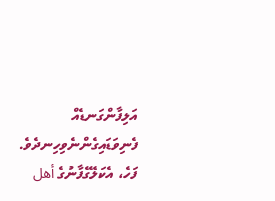އަލިފާންގަނޑެއް ފެނިވަޑައިގެންނެވިހިނދެވެ. ފަހެ، އެކަލޭގެފާނުގެ أهل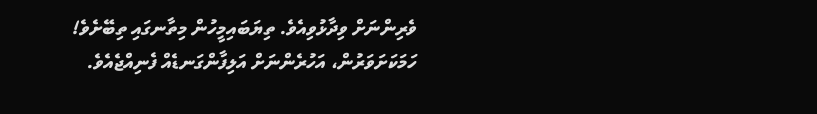ވެރިންނަށް ވިދާޅުވިއެވެ. ތިޔަބައިމީހުން މިތާނގައި ތިބޭށެވެ! ހަމަކަށަވަރުން، އަހުރެންނަށް އަލިފާންގަނޑެއް ފެނިއްޖެއެވެ.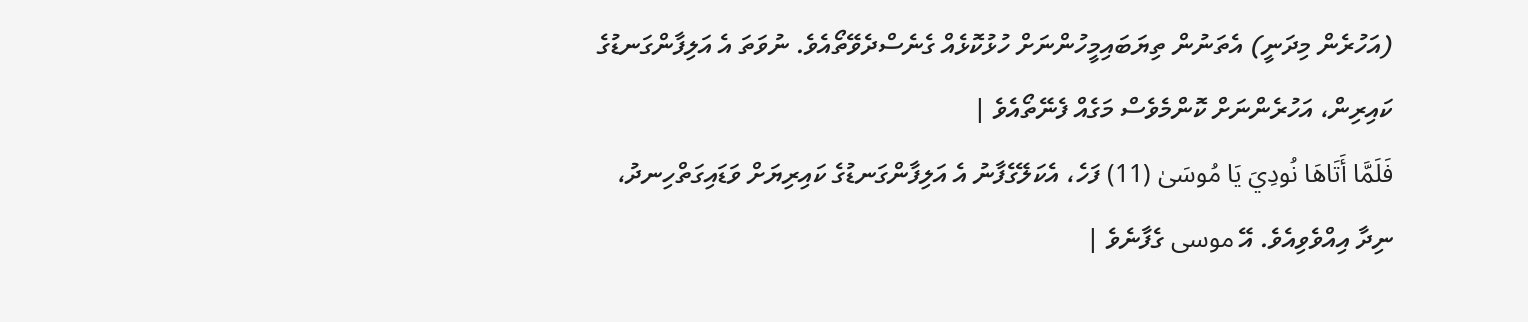(އަހުރެން މިދަނީ) އެތަނުން ތިޔަބައިމީހުންނަށް ހުޅުކޮޅެއް ގެނެސްދެވޭތޯއެވެ. ނުވަތަ އެ އަލިފާންގަނޑުގެ ކައިރިން، އަހުރެންނަށް ކޮންމެވެސް މަގެއް ފެނޭތޯއެވެ |
فَلَمَّا أَتَاهَا نُودِيَ يَا مُوسَىٰ (11) ފަހެ، އެކަލޭގެފާނު އެ އަލިފާންގަނޑުގެ ކައިރިޔަށް ވަޑައިގަތްހިނދު، ނިދާ އިއްވެވިއެވެ. އޭ موسى ގެފާނެވެ |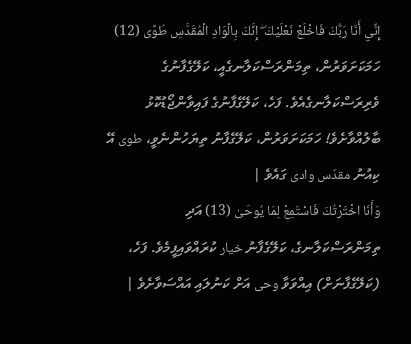إِنِّي أَنَا رَبُّكَ فَاخْلَعْ نَعْلَيْكَ ۖ إِنَّكَ بِالْوَادِ الْمُقَدَّسِ طُوًى (12) ހަމަކަށަވަރުން، ތިމަންރަސްކަލާނގެއީ، ކަލޭގެފާނުގެ ވެރިރަސްކަލާނގެއެވެ. ފަހެ، ކަލޭގެފާނުގެ ފައިވާންޖޯޑުކޮޅު ބާލުއްވާށެވެ! ހަމަކަށަވަރުން، ކަލޭގެފާނު ތިޔަހުންނެވީ، طوى އޭ ކިއުނު مقدّس وادى ގައެވެ |
وَأَنَا اخْتَرْتُكَ فَاسْتَمِعْ لِمَا يُوحَىٰ (13) އަދި ތިމަންރަސްކަލާނގެ، ކަލޭގެފާނު خيار ކުރައްވައިފީމެވެ. ފަހެ، (ކަލޭގެފާނަށް) އިއްވަވާ وحى އަށް ކަނުލައި އައްސަވާށެވެ |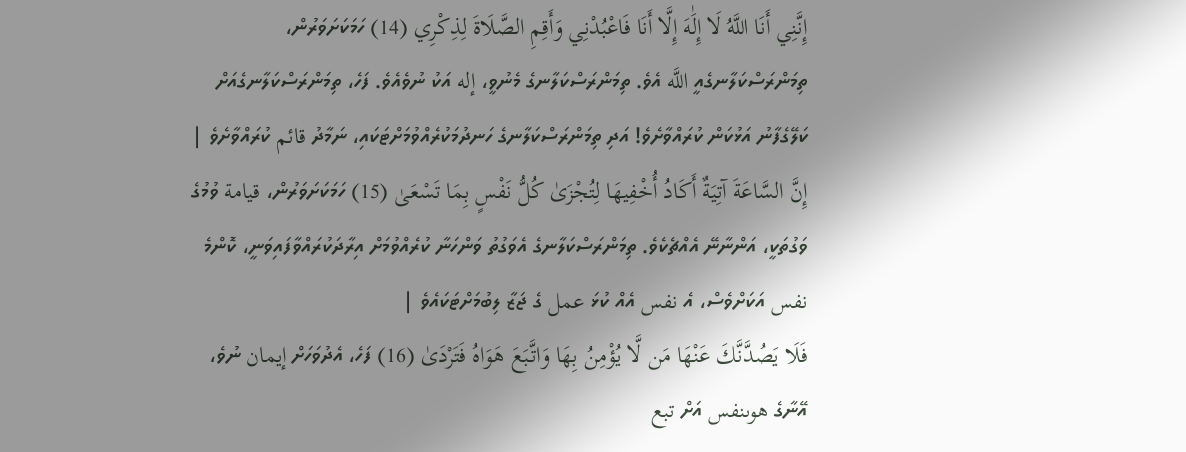إِنَّنِي أَنَا اللَّهُ لَا إِلَٰهَ إِلَّا أَنَا فَاعْبُدْنِي وَأَقِمِ الصَّلَاةَ لِذِكْرِي (14) ހަމަކަށަވަރުން، ތިމަންރަސްކަލާނގެއީ اللَّه އެވެ. ތިމަންރަސްކަލާނގެ މެނުވީ، إله އަކު ނުވެއެވެ. ފަހެ، ތިމަންރަސްކަލާނގެއަށް ކަލޭގެފާނު އަޅުކަން ކުރައްވާށެވެ! އަދި ތިމަންރަސްކަލާނގެ ހަނދުމަކުރެއްވުމަށްޓަކައި، ނަމާދު قائم ކުރައްވާށެވެ |
إِنَّ السَّاعَةَ آتِيَةٌ أَكَادُ أُخْفِيهَا لِتُجْزَىٰ كُلُّ نَفْسٍ بِمَا تَسْعَىٰ (15) ހަމަކަށަވަރުން، قيامة ވުމުގެ ވަގުތަކީ، އަންނާނޭ އެއްޗެކެވެ. ތިމަންރަސްކަލާނގެ އެވަގުތު ވަންހަނާ ކުރެއްވުމަށް އިރާދަކުރައްވާފައިވަނީ، ކޮންމެ نفس އަކަށްވެސް، އެ نفس އެއް ކުޅަ عمل ގެ ޖަޒާ ލިބުމަށްޓަކައެވެ |
فَلَا يَصُدَّنَّكَ عَنْهَا مَن لَّا يُؤْمِنُ بِهَا وَاتَّبَعَ هَوَاهُ فَتَرْدَىٰ (16) ފަހެ، އެދުވަހަށް إيمان ނުވެ، އޭނާގެ هوىنفس އަށް تبع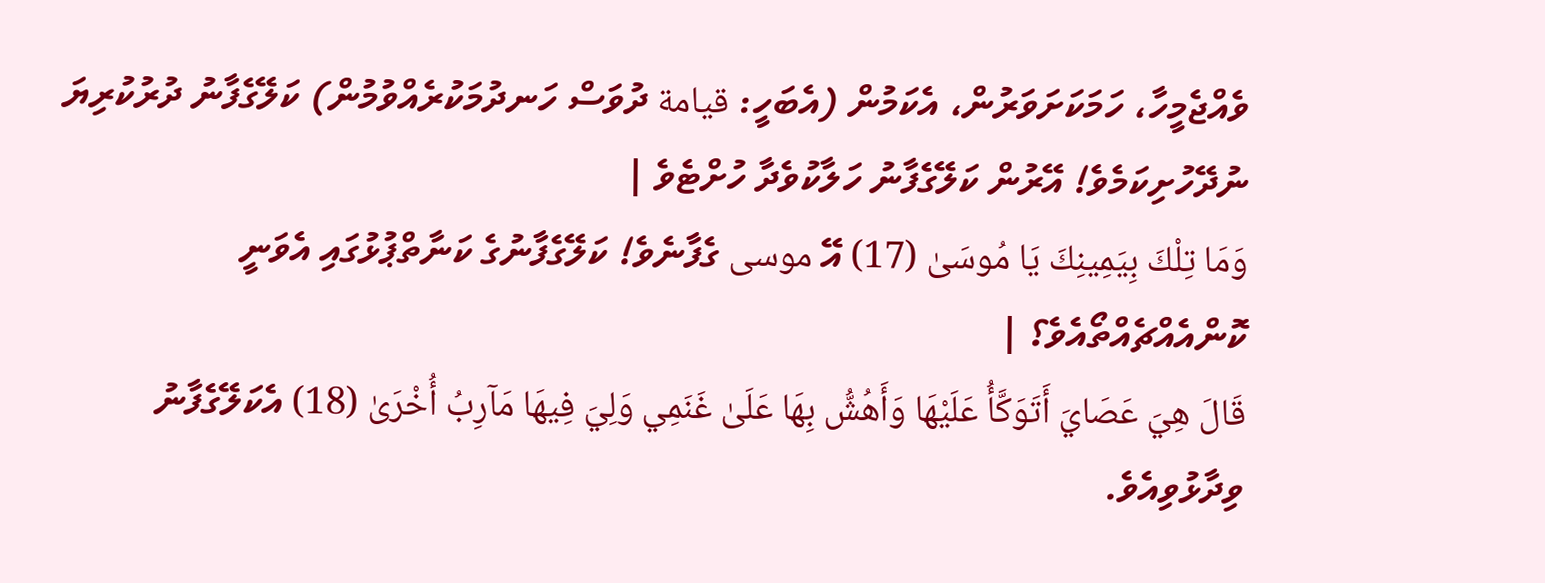ވެއްޖެމީހާ، ހަމަކަށަވަރުން، އެކަމުން (އެބަހީ: قيامة ދުވަސް ހަނދުމަކުރެއްވުމުން) ކަލޭގެފާނު ދުރުކުރިޔަ ނުދޭހުށިކަމެވެ! އޭރުން ކަލޭގެފާނު ހަލާކުވެދާ ހުށްޓެވެ |
وَمَا تِلْكَ بِيَمِينِكَ يَا مُوسَىٰ (17) އޭ موسى ގެފާނެވެ! ކަލޭގެފާނުގެ ކަނާތްޕުޅުގައި އެވަނީ ކޮންއެއްޗެއްތޯއެވެ؟ |
قَالَ هِيَ عَصَايَ أَتَوَكَّأُ عَلَيْهَا وَأَهُشُّ بِهَا عَلَىٰ غَنَمِي وَلِيَ فِيهَا مَآرِبُ أُخْرَىٰ (18) އެކަލޭގެފާނު ވިދާޅުވިއެވެ.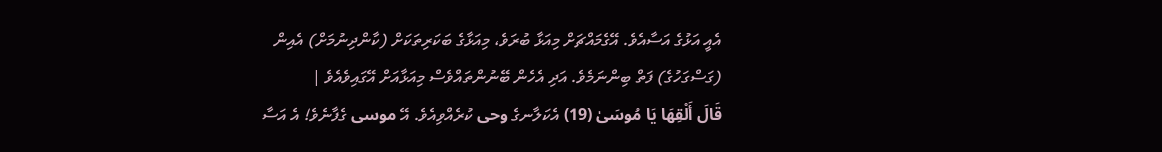އެއީ އަޅުގެ އަސާއެވެ. އޭގެމައްޗަށް މިއަޅާ ބުރަވެ، މިއަޅާގެ ބަކަރިތަކަށް (ކާންދިނުމަށް) އެއިން (ގަސްގަހުގެ) ފަތް ބިންނަމެވެ. އަދި އެހެން ބޭނުންތައްވެސް މިއަޅާއަށް އޭގައިވެއެވެ |
قَالَ أَلْقِهَا يَا مُوسَىٰ (19) އެކަލާނގެ وحى ކުރެއްވިއެވެ. އޭ موسى ގެފާނެވެ! އެ އަސާ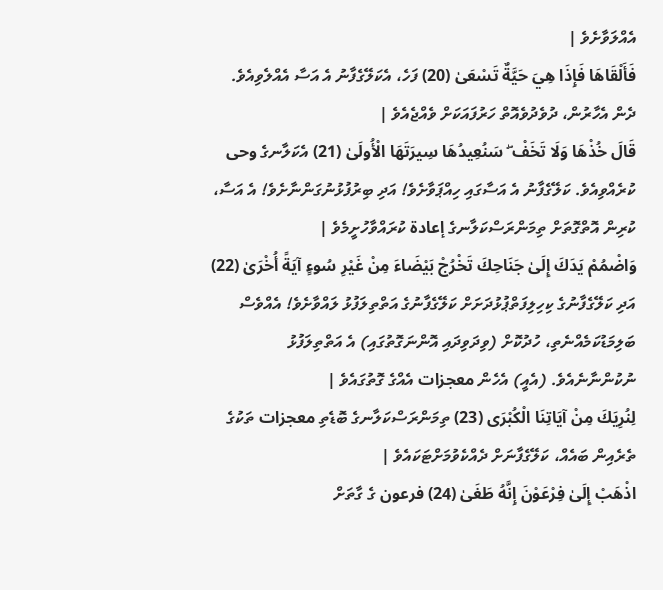އެއްލަވާށެވެ |
فَأَلْقَاهَا فَإِذَا هِيَ حَيَّةٌ تَسْعَىٰ (20) ފަހެ، އެކަލޭގެފާނު އެ އަސާ އެއްލެވިއެވެ. ދެން އެހާރުން، ދުވެދުވެއޮތް ހަރުފައަކަށް ވެއްޖެއެވެ |
قَالَ خُذْهَا وَلَا تَخَفْ ۖ سَنُعِيدُهَا سِيرَتَهَا الْأُولَىٰ (21) އެކަލާނގެ وحى ކުރެއްވިއެވެ. ކަލޭގެފާނު އެ އަސާގައި ހިއްޕަވާށެވެ! އަދި ބިރުފުޅުނުގަންނާށެވެ! އެ އަސާ، ކުރިން އޮތްގޮތަށް ތިމަންރަސްކަލާނގެ إعادة ކުރައްވާހުށީމެވެ |
وَاضْمُمْ يَدَكَ إِلَىٰ جَنَاحِكَ تَخْرُجْ بَيْضَاءَ مِنْ غَيْرِ سُوءٍ آيَةً أُخْرَىٰ (22) އަދި ކަލޭގެފާނުގެ ކިހިލިފަތްޕުޅުދަށަށް ކަލޭގެފާނުގެ އަތްތިލަފުޅު ލައްވާށެވެ! އެއްވެސް ބަލިމަޑުކަމެއްނެތި، ހުދުކޮށް (ވިދަވިދައި އޮންނަގޮތުގައި) އެ އަތްތިލަފުޅު ނުކުންނާނެއެވެ. (އެއީ) އެހެން معجزات އެއްގެ ގޮތުގައެވެ |
لِنُرِيَكَ مِنْ آيَاتِنَا الْكُبْرَى (23) ތިމަންރަސްކަލާނގެ ބޮޑެތި معجزات ތަކުގެ ތެރެއިން ބައެއް، ކަލޭގެފާނަށް ދެއްކެވުމަށްޓަކައެވެ |
اذْهَبْ إِلَىٰ فِرْعَوْنَ إِنَّهُ طَغَىٰ (24) فرعون ގެ ގާތަށް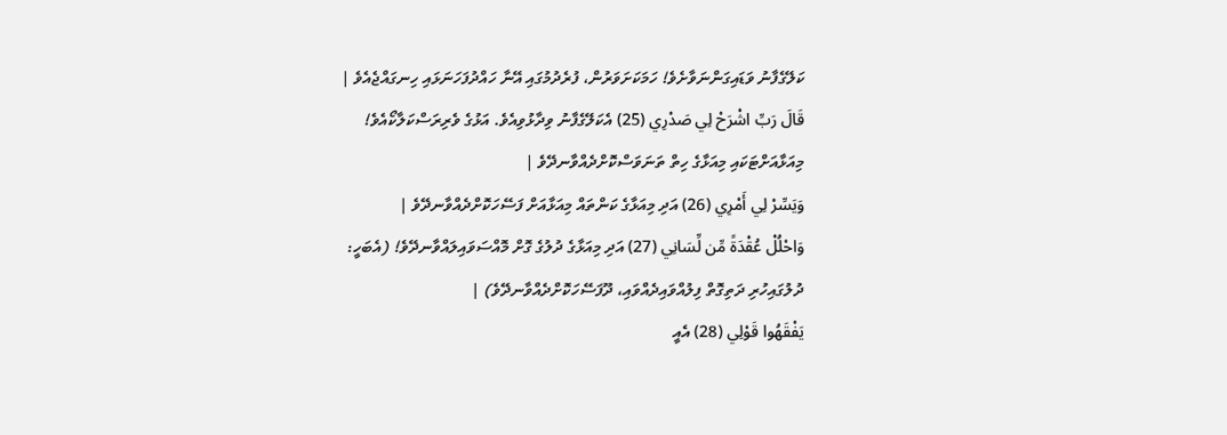ކަލޭގެފާނު ވަޑައިގަންނަވާށެވެ! ހަމަކަށަވަރުން، ފުރެދުމުގައި އޭނާ ހައްދުފަހަނަޅައި ހިނގައްޖެއެވެ |
قَالَ رَبِّ اشْرَحْ لِي صَدْرِي (25) އެކަލޭގެފާނު ވިދާޅުވިއެވެ. އަޅުގެ ވެރިރަސްކަލާކޯއެވެ! މިއަޅާއަށްޓަކައި މިއަޅާގެ ހިތް ތަނަވަސްކޮށްދެއްވާނދޭވެ |
وَيَسِّرْ لِي أَمْرِي (26) އަދި މިއަޅާގެ ކަންތައް މިއަޅާއަށް ފަސޭހަކޮށްދެއްވާނދޭވެ |
وَاحْلُلْ عُقْدَةً مِّن لِّسَانِي (27) އަދި މިއަޅާގެ ދުލުގެ ގޮށް މޮއްސަވައިލައްވާނދޭވެ! (އެބަހީ: ދުލުގައިހުރި ދަތިގޮތް ފިލުއްވައިދެއްވައި، ދޫފަސޭހަކޮށްދެއްވާނދޭވެ) |
يَفْقَهُوا قَوْلِي (28) އެއީ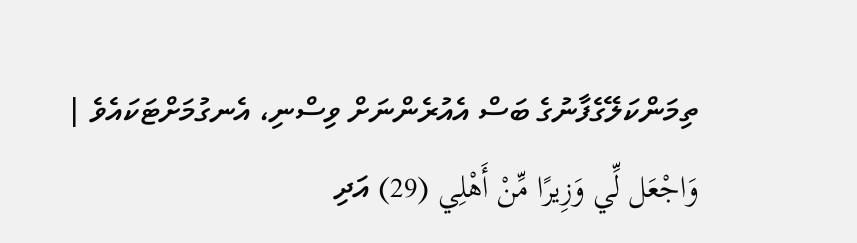ތިމަންކަލޭގެފާނުގެ ބަސް އެއުރެންނަށް ވިސްނި، އެނގުމަށްޓަކައެވެ |
وَاجْعَل لِّي وَزِيرًا مِّنْ أَهْلِي (29) އަދި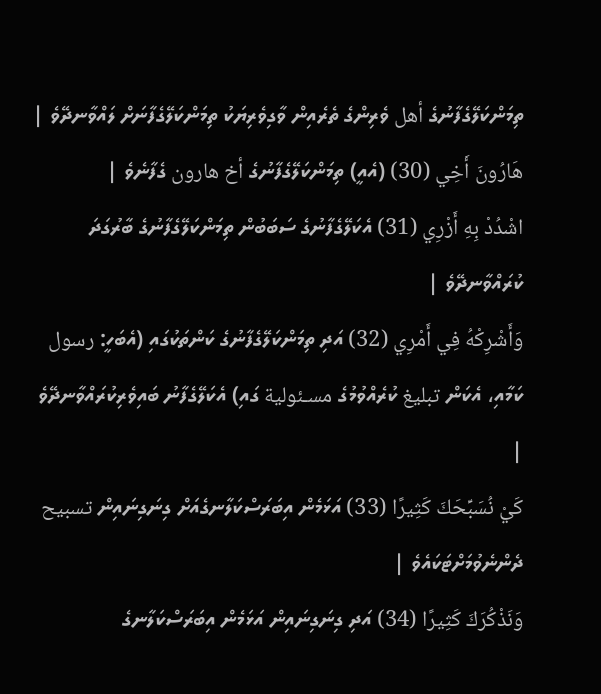ތިމަންކަލޭގެފާނުގެ أهل ވެރިންގެ ތެރެއިން ވާގިވެރިޔަކު ތިމަންކަލޭގެފާނަށް ލައްވާނދޭވެ |
هَارُونَ أَخِي (30) (އެއީ) ތިމަންކަލޭގެފާނުގެ أخ هارون ގެފާނެވެ |
اشْدُدْ بِهِ أَزْرِي (31) އެކަލޭގެފާނުގެ ސަބަބުން ތިމަންކަލޭގެފާނުގެ ބާރުގަދަ ކުރައްވާނދޭވެ |
وَأَشْرِكْهُ فِي أَمْرِي (32) އަދި ތިމަންކަލޭގެފާނުގެ ކަންތަކުގައި (އެބަހީ: رسول ކަމާއި، އެކަން تبليغ ކުރެއްވުމުގެ مسـئولية ގައި) އެކަލޭގެފާނު ބައިވެރިކުރައްވާނދޭވެ |
كَيْ نُسَبِّحَكَ كَثِيرًا (33) އަޅަމެން އިބަރަސްކަލާނގެއަށް ގިނަގިނައިން تسبيح ދެންނެވުމަށްޓަކައެވެ |
وَنَذْكُرَكَ كَثِيرًا (34) އަދި ގިނަގިނައިން އަޅަމެން އިބަރަސްކަލާނގެ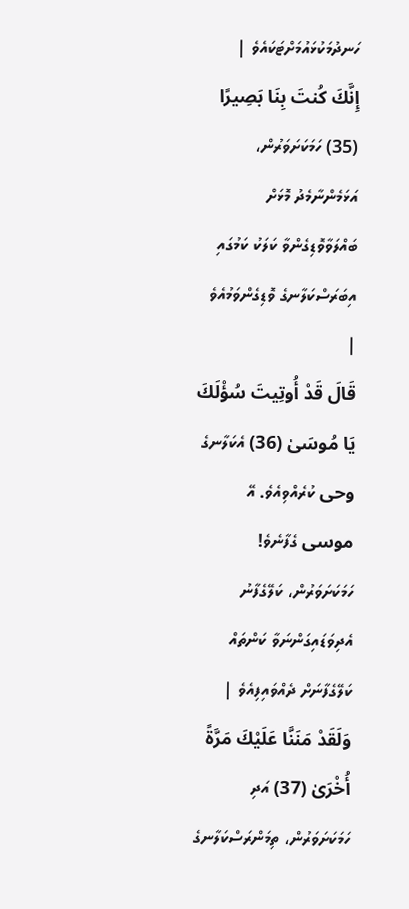ހަނދުމަކުޅައުމަށްޓަކައެވެ |
إِنَّكَ كُنتَ بِنَا بَصِيرًا (35) ހަމަކަށަވަރުން، އަޅަމެންނާމެދު މޮޅަށް ބައްލަވާވޮޑިގެންވާ ކަލަކު ކަމުގައި އިބަރަސްކަލާނގެ ވޮޑިގެންވަމުއެވެ |
قَالَ قَدْ أُوتِيتَ سُؤْلَكَ يَا مُوسَىٰ (36) އެކަލާނގެ وحى ކުރެއްވިއެވެ. އޭ موسى ގެފާނެވެ! ހަމަކަށަވަރުން، ކަލޭގެފާނު އެދިވަޑައިގަންނަވާ ކަންތައް ކަލޭގެފާނަށް ދެއްވައިފިއެވެ |
وَلَقَدْ مَنَنَّا عَلَيْكَ مَرَّةً أُخْرَىٰ (37) އަދި ހަމަކަށަވަރުން، ތިމަންރަސްކަލާނގެ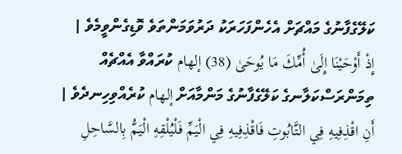ކަލޭގެފާނުގެ މައްޗަށް އެހެންފަހަރަކު ދަރުވަމަންތަވެ ވޮޑިގެންވީމެވެ |
إِذْ أَوْحَيْنَا إِلَىٰ أُمِّكَ مَا يُوحَىٰ (38) إلهام ކުރައްވާ އެއްޗެއް ތިމަންރަސްކަލާނގެ ކަލޭގެފާނުގެ މަންމާއަށް إلهام ކުރެއްވިހިނދެވެ |
أَنِ اقْذِفِيهِ فِي التَّابُوتِ فَاقْذِفِيهِ فِي الْيَمِّ فَلْيُلْقِهِ الْيَمُّ بِالسَّاحِلِ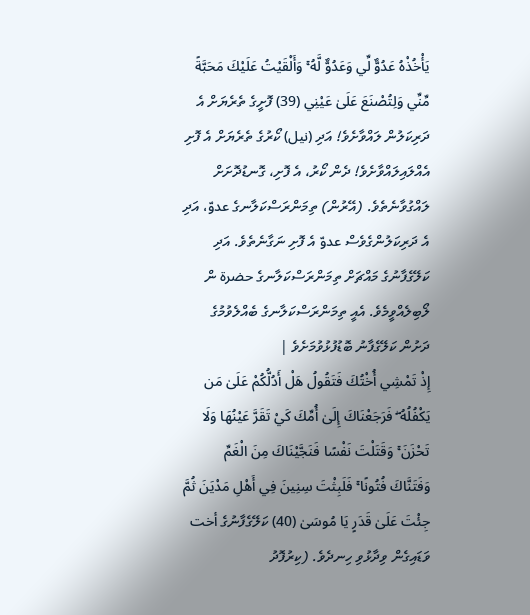يَأْخُذْهُ عَدُوٌّ لِّي وَعَدُوٌّ لَّهُ ۚ وَأَلْقَيْتُ عَلَيْكَ مَحَبَّةً مِّنِّي وَلِتُصْنَعَ عَلَىٰ عَيْنِي (39) ފޮށީގެ ތެރެޔަށް އެ ދަރިކަލުން ލައްވާށެވެ! އަދި (نيل) ކޯރުގެ ތެރެޔަށް އެ ފޮށި އެއްލައިލައްވާށެވެ! ދެން ކޯރު، އެ ފޮށި، ގޮނޑުދޮށަށް ލައްގުވާނެތެވެ. (އޭރުން) ތިމަންރަސްކަލާނގެ عدوّ، އަދި އެ ދަރިކަލުންގެވެސް عدوّ އެ ފޮށި ނަގާނެތެވެ. އަދި ކަލޭގެފާނުގެ މައްޗަށް ތިމަންރަސްކަލާނގެ حضرة ން ލޯބިލެއްވީމެވެ. އެއީ ތިމަންރަސްކަލާނގެ ބެއްލެވުމުގެ ދަށުން ކަލޭގެފާނު ބޮޑުފުޅުވުމަށެވެ |
إِذْ تَمْشِي أُخْتُكَ فَتَقُولُ هَلْ أَدُلُّكُمْ عَلَىٰ مَن يَكْفُلُهُ ۖ فَرَجَعْنَاكَ إِلَىٰ أُمِّكَ كَيْ تَقَرَّ عَيْنُهَا وَلَا تَحْزَنَ ۚ وَقَتَلْتَ نَفْسًا فَنَجَّيْنَاكَ مِنَ الْغَمِّ وَفَتَنَّاكَ فُتُونًا ۚ فَلَبِثْتَ سِنِينَ فِي أَهْلِ مَدْيَنَ ثُمَّ جِئْتَ عَلَىٰ قَدَرٍ يَا مُوسَىٰ (40) ކަލޭގެފާނުގެ أخت ވަޑައިގެން ވިދާޅުވި ހިނދެވެ. (ކިރުފޮދު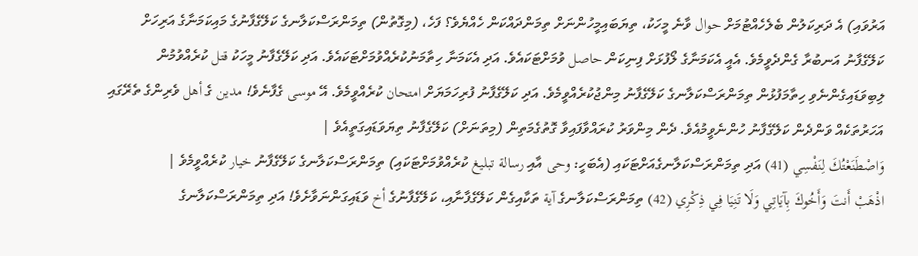އަރުވައި) އެ ދަރިކަލުން ބެލެހެއްޓުމަށް حوال ވާނެ މީހަކު، ތިޔަބައިމީހުންނަށް ތިމަންދައްކަން ހެއްޔެވެ؟ ފަހެ، (މިގޮތުން) ތިމަންރަސްކަލާނގެ ކަލޭގެފާނުގެ މައިކަމަނާގެ އަރިހަށް ކަލޭގެފާނު އަނބުރާ ގެންދެވީމެވެ. އެއީ އެކަމަނާގެ ލޯފުޅަށް ފިނިކަން حاصل ވުމަށްޓަކައެވެ. އަދި އެކަމަނާ ހިތާމަނުކުރެއްވުމަށްޓަކައެވެ. އަދި ކަލޭގެފާނު މީހަކު قتل ކުރެއްވުމުން ލިބިވަޑައިގެންނެވި ހިތާމަފުޅުން ތިމަންރަސްކަލާނގެ ކަލޭގެފާނު މިންޖުކުރެއްވީމެވެ. އަދި ކަލޭގެފާނު ފުރިހަމަޔަށް امتحان ކުރެއްވީމެވެ. އޭ موسى ގެފާނެވެ! مدين ގެ أهل ވެރިންގެ ތެރޭގައި އަހަރުތަކެއް ވަންދެން ކަލޭގެފާނު ހުންނެވީމުއެވެ. ދެން މިންވަރު ކުރައްވާފައިވާ ގޮތުގެމަތިން (މިތަނަށް) ކަލޭގެފާނު ތިޔަވަޑައިގަތީއެވެ |
وَاصْطَنَعْتُكَ لِنَفْسِي (41) އަދި ތިމަންރަސްކަލާނގެއަށްޓަކައި (އެބަހީ: وحى އާއި رسالة تبليغ ކުރެއްވުމަށްޓަކައި) ތިމަންރަސްކަލާނގެ ކަލޭގެފާނު خيار ކުރެއްވީމެވެ |
اذْهَبْ أَنتَ وَأَخُوكَ بِآيَاتِي وَلَا تَنِيَا فِي ذِكْرِي (42) ތިމަންރަސްކަލާނގެ آية ތަކާއިގެން ކަލޭގެފާނާއި، ކަލޭގެފާނުގެ أخ ވަޑައިގަންނަވާށެވެ! އަދި ތިމަންރަސްކަލާނގެ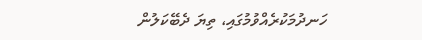ހަނދުމަކުރެއްވުމުގައި، ތިޔަ ދެބޭކަލުން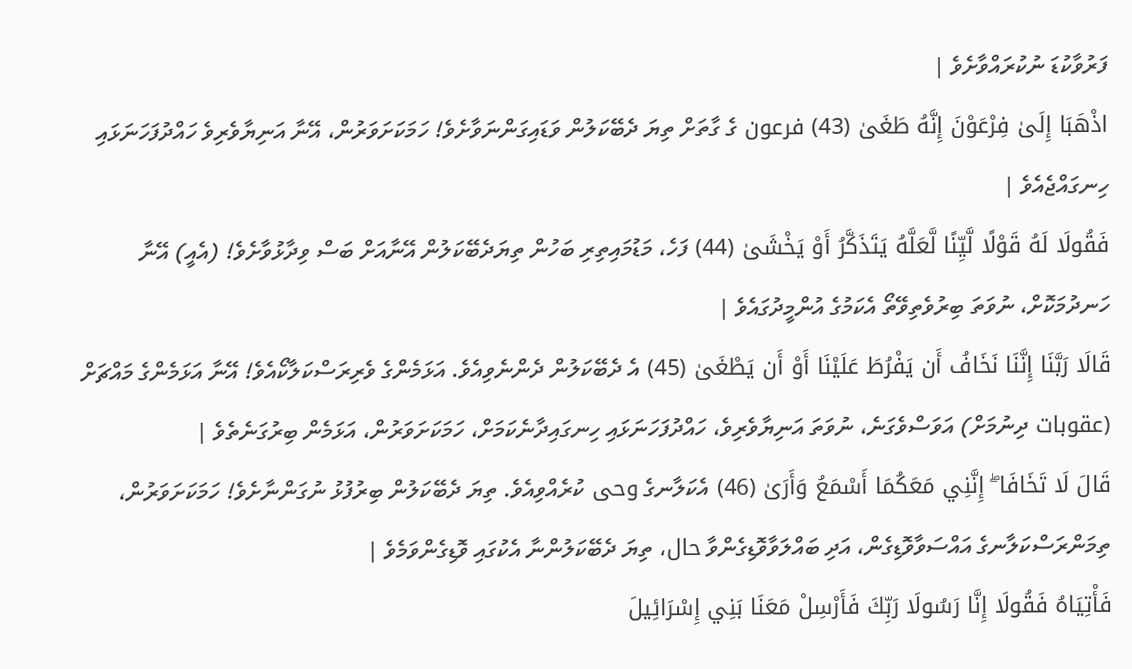ފަރުވާކުޑަ ނުކުރައްވާށެވެ |
اذْهَبَا إِلَىٰ فِرْعَوْنَ إِنَّهُ طَغَىٰ (43) فرعون ގެ ގާތަށް ތިޔަ ދެބޭކަލުން ވަޑައިގަންނަވާށެވެ! ހަމަކަށަވަރުން، އޭނާ އަނިޔާވެރިވެ ހައްދުފަހަނަޅައި ހިނގައްޖެއެވެ |
فَقُولَا لَهُ قَوْلًا لَّيِّنًا لَّعَلَّهُ يَتَذَكَّرُ أَوْ يَخْشَىٰ (44) ފަހެ، މަޑުމައިތިރި ބަހުން ތިޔަދެބޭކަލުން އޭނާއަށް ބަސް ވިދާޅުވާށެވެ! (އެއީ) އޭނާ ހަނދުމަކޮށް، ނުވަތަ ބިރުވެތިވޭތޯ އެކަމުގެ އުންމީދުގައެވެ |
قَالَا رَبَّنَا إِنَّنَا نَخَافُ أَن يَفْرُطَ عَلَيْنَا أَوْ أَن يَطْغَىٰ (45) އެ ދެބޭކަލުން ދެންނެވިއެވެ. އަޅަމެންގެ ވެރިރަސްކަލާކޯއެވެ! އޭނާ އަޅަމެންގެ މައްޗަށް (عقوبات ދިނުމަށް) އަވަސްވެގަނެ، ނުވަތަ އަނިޔާވެރިވެ، ހައްދުފަހަނަޅައި ހިނގައިދާނެކަމަށް، ހަމަކަށަވަރުން، އަޅަމެން ބިރުގަނެތެވެ |
قَالَ لَا تَخَافَا ۖ إِنَّنِي مَعَكُمَا أَسْمَعُ وَأَرَىٰ (46) އެކަލާނގެ وحى ކުރެއްވިއެވެ. ތިޔަ ދެބޭކަލުން ބިރުފުޅު ނުގަންނާށެވެ! ހަމަކަށަވަރުން، ތިމަންރަސްކަލާނގެ އައްސަވާވޮޑިގެން، އަދި ބައްލަވާވޮޑިގެންވާ حال، ތިޔަ ދެބޭކަލުންނާ އެކުގައި ވޮޑިގެންވަމެވެ |
فَأْتِيَاهُ فَقُولَا إِنَّا رَسُولَا رَبِّكَ فَأَرْسِلْ مَعَنَا بَنِي إِسْرَائِيلَ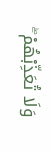وَلَا تُعَذِّبْهُمْ ۖ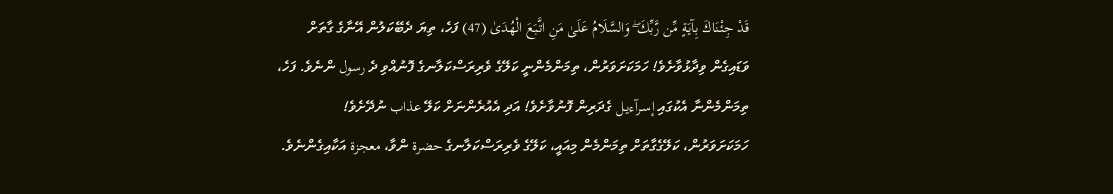قَدْ جِئْنَاكَ بِآيَةٍ مِّن رَّبِّكَ ۖ وَالسَّلَامُ عَلَىٰ مَنِ اتَّبَعَ الْهُدَىٰ (47) ފަހެ، ތިޔަ ދެބޭކަލުން އޭނާގެ ގާތަށް ވަޑައިގެން ވިދާޅުވާށެވެ! ހަމަކަށަވަރުން، ތިމަންމެންނީ ކަލޭގެ ވެރިރަސްކަލާނގެ ފޮނުއްވި ދެ رسول ންނެވެ. ފަހެ، ތިމަންމެންނާ އެކުގައި إسـرآءيـل ގެދަރިން ފޮނުވާށެވެ! އަދި އެއުރެންނަށް ކަލޭ عذاب ނުދޭށެވެ! ހަމަކަށަވަރުން، ކަލޭގެގާތަށް ތިމަންމެން މިއައީ، ކަލޭގެ ވެރިރަސްކަލާނގެ حضرة ންވާ، معجزة އަކާއިގެންނެވެ.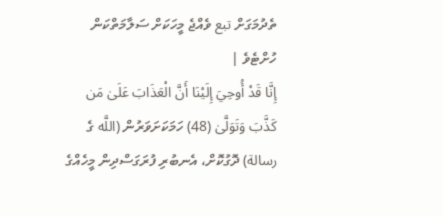ތެދުމަގަށް تبع ވެއްޖެ މީހަކަށް ސަލާމަތްކަން ހުށްޓެވެ |
إِنَّا قَدْ أُوحِيَ إِلَيْنَا أَنَّ الْعَذَابَ عَلَىٰ مَن كَذَّبَ وَتَوَلَّىٰ (48) ހަމަކަށަވަރުން (اللَّه ގެ رسالة) ދޮގުކޮށް، އެނބުރި ފުރަގަސްދިން މީހެއްގެ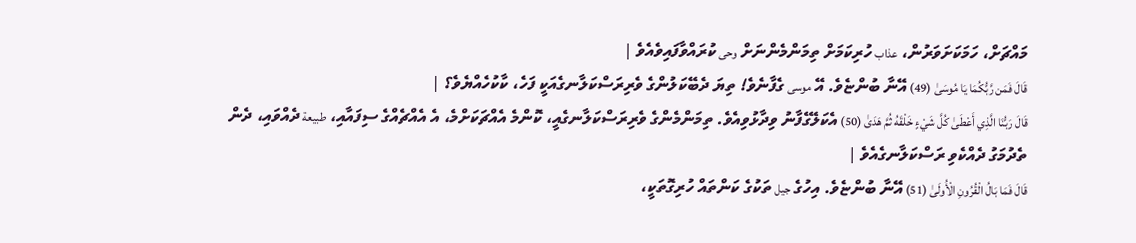މައްޗަށް، ހަމަކަށަވަރުން، عذاب ހުރިކަމަށް ތިމަންމެންނަށް وحى ކުރައްވާފައިވެއެވެ |
قَالَ فَمَن رَّبُّكُمَا يَا مُوسَىٰ (49) އޭނާ ބުންޏެވެ. އޭ موسى ގެފާނެވެ! ތިޔަ ދެބޭކަލުންގެ ވެރިރަސްކަލާނގެއަކީ ފަހެ، ކާކުހެއްޔެވެ؟ |
قَالَ رَبُّنَا الَّذِي أَعْطَىٰ كُلَّ شَيْءٍ خَلْقَهُ ثُمَّ هَدَىٰ (50) އެކަލޭގެފާނު ވިދާޅުވިއެވެ. ތިމަންމެންގެ ވެރިރަސްކަލާނގެއީ، ކޮންމެ އެއްޗަކަށްމެ، އެ އެއްޗެއްގެ ސިފައާއި، طبيعة ދެއްވައި، ދެން ތެދުމަގު ދެއްކެވި ރަސްކަލާނގެއެވެ |
قَالَ فَمَا بَالُ الْقُرُونِ الْأُولَىٰ (51) އޭނާ ބުންޏެވެ. އިހުގެ جيل ތަކުގެ ކަންތައް ހުރިގޮތަކީ،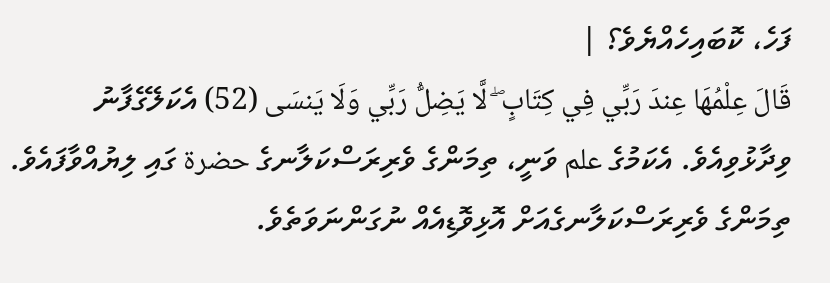ފަހެ، ކޮބައިހެއްޔެވެ؟ |
قَالَ عِلْمُهَا عِندَ رَبِّي فِي كِتَابٍ ۖ لَّا يَضِلُّ رَبِّي وَلَا يَنسَى (52) އެކަލޭގެފާނު ވިދާޅުވިއެވެ. އެކަމުގެ علم ވަނީ، ތިމަންގެ ވެރިރަސްކަލާނގެ حضرة ގައި ލިޔުއްވާފައެވެ. ތިމަންގެ ވެރިރަސްކަލާނގެއަށް އޮޅިވޮޑިއެއް ނުގަންނަވަތެވެ.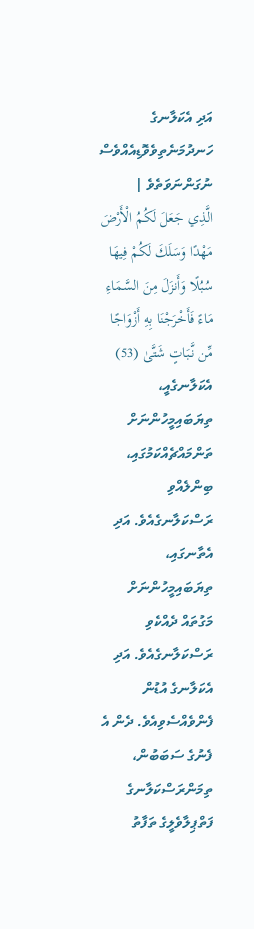އަދި އެކަލާނގެ ހަނދުމަނެތިވެވޮޑިއެއްވެސް ނުގަންނަވަތެވެ |
الَّذِي جَعَلَ لَكُمُ الْأَرْضَ مَهْدًا وَسَلَكَ لَكُمْ فِيهَا سُبُلًا وَأَنزَلَ مِنَ السَّمَاءِ مَاءً فَأَخْرَجْنَا بِهِ أَزْوَاجًا مِّن نَّبَاتٍ شَتَّىٰ (53) އެކަލާނގެއީ، ތިޔަބައިމީހުންނަށް ތަންމައްޗެއްކަމުގައި، ބިންލެއްވި ރަސްކަލާނގެއެވެ. އަދި އެތާނގައި، ތިޔަބައިމީހުންނަށް މަގުތައް ދެއްކެވި ރަސްކަލާނގެއެވެ. އަދި އެކަލާނގެ އުޑުން ފެންވެއްސެވިއެވެ. ދެން އެ ފެނުގެ ސަބަބުން، ތިމަންރަސްކަލާނގެ ފަތްޕިލާވެލީގެ ތަފާތު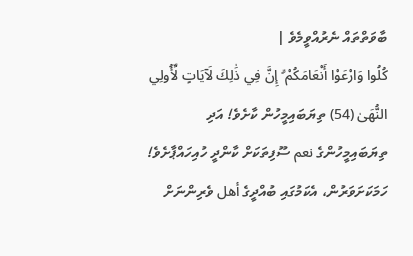ބާވަތްތައް ނެރުއްވީމެވެ |
كُلُوا وَارْعَوْا أَنْعَامَكُمْ ۗ إِنَّ فِي ذَٰلِكَ لَآيَاتٍ لِّأُولِي النُّهَىٰ (54) ތިޔަބައިމީހުން ކާށެވެ! އަދި ތިޔަބައިމީހުންގެ نعم ސޫފިތަކަށް ކާންދީ ހުއިހައްޕާށެވެ! ހަމަކަށަވަރުން، އެކަމުގައި ބުއްދީގެ أهل ވެރިންނަށް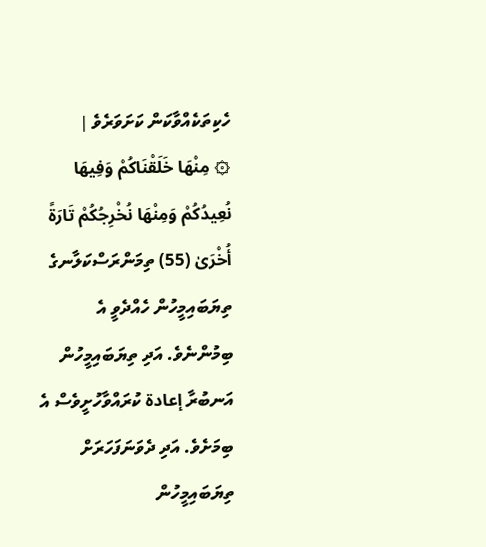ހެކިތަކެއްވާކަން ކަށަވަރެވެ |
۞ مِنْهَا خَلَقْنَاكُمْ وَفِيهَا نُعِيدُكُمْ وَمِنْهَا نُخْرِجُكُمْ تَارَةً أُخْرَىٰ (55) ތިމަންރަސްކަލާނގެ ތިޔަބައިމީހުން ހެއްދެވީ އެ ބިމުންނެވެ. އަދި ތިޔަބައިމީހުން އަނބުރާ إعادة ކުރައްވާހުށީވެސް އެ ބިމަށެވެ. އަދި ދެވަނަފަހަރަށް ތިޔަބައިމީހުން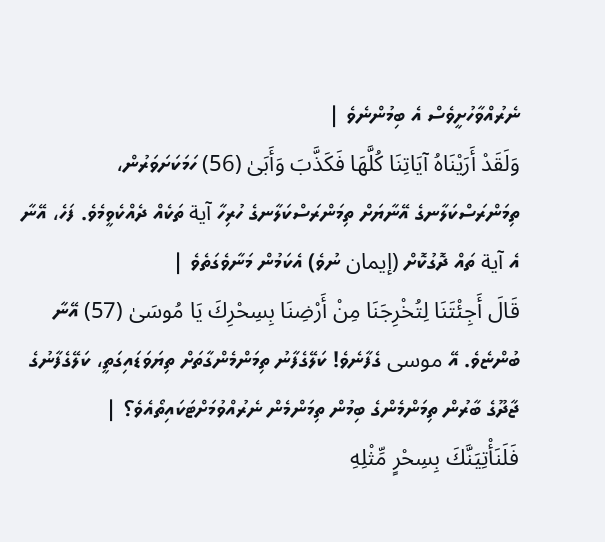ނެރުއްވާހުށީވެސް އެ ބިމުންނެވެ |
وَلَقَدْ أَرَيْنَاهُ آيَاتِنَا كُلَّهَا فَكَذَّبَ وَأَبَىٰ (56) ހަމަކަށަވަރުން، ތިމަންރަސްކަލާނގެ އޭނާޔަށް ތިމަންރަސްކަލާނގެ ހުރިހާ آية ތަކެއް ދެއްކެވީމެވެ. ފަހެ، އޭނާ އެ آية ތައް ދޮގުކޮށް (إيمان ނުވެ) އެކަމުން މަނާވެގަތެވެ |
قَالَ أَجِئْتَنَا لِتُخْرِجَنَا مِنْ أَرْضِنَا بِسِحْرِكَ يَا مُوسَىٰ (57) އޭނާ ބުންޏެވެ. އޭ موسى ގެފާނެވެ! ކަލޭގެފާނު ތިމަންމެންގާތަށް ތިޔަވަޑައިގަތީ، ކަލޭގެފާނުގެ ޖާދޫގެ ބާރުން ތިމަންމެންގެ ބިމުން ތިމަންމެން ނެރުއްވުމަށްޓަކައިތޯއެވެ؟ |
فَلَنَأْتِيَنَّكَ بِسِحْرٍ مِّثْلِهِ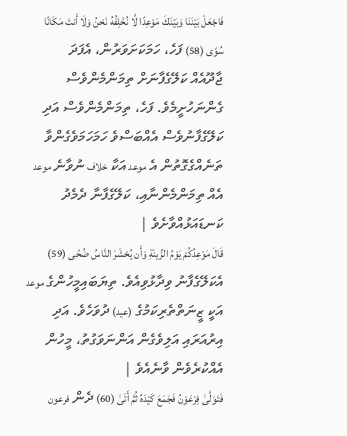فَاجْعَلْ بَيْنَنَا وَبَيْنَكَ مَوْعِدًا لَّا نُخْلِفُهُ نَحْنُ وَلَا أَنتَ مَكَانًا سُوًى (58) ފަހެ، ހަމަކަށަވަރުން، އެފަދަ ޖާދޫއެއް ކަލޭގެފާނަށް ތިމަންމެންވެސް ގެންނަހުށީމެވެ. ފަހެ، ތިމަންމެންވެސް އަދި ކަލޭގެފާނުވެސް އެއްބަސްވެ ހަމަހަމަވެގެންވާ ތަނެއްގެގޮތުން އެ موعد އަކާ خلاف ނުވާނެ موعد އެއް ތިމަންމެންނާއި، ކަލޭގެފާނާ ދެމެދު ކަނޑައަޅުއްވާށެވެ |
قَالَ مَوْعِدُكُمْ يَوْمُ الزِّينَةِ وَأَن يُحْشَرَ النَّاسُ ضُحًى (59) އެކަލޭގެފާނު ވިދާޅުވިއެވެ. ތިޔަބައިމީހުންގެ موعد އަކީ ޒީނަތްތެރިކަމުގެ (عيد) ދުވަހެވެ. އަދި އިރުއަރައި އަލިވެގެން އަންނަވަގުތު، މީހުން އެއްކުރެވެން ވާނެއެވެ |
فَتَوَلَّىٰ فِرْعَوْنُ فَجَمَعَ كَيْدَهُ ثُمَّ أَتَىٰ (60) ދެން فرعون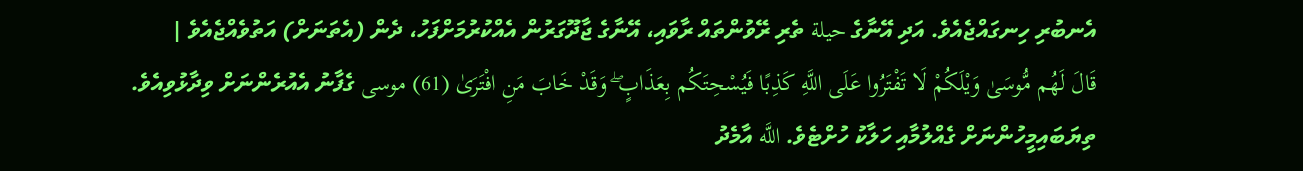އެނބުރި ހިނގައްޖެއެވެ. އަދި އޭނާގެ حيلة ތެރި ރޭވުންތައް ރާވައި، އޭނާގެ ޖާދޫގަރުން އެއްކުރުމަށްފަހު، ދެން (އެތަނަށް) އަތުވެއްޖެއެވެ |
قَالَ لَهُم مُّوسَىٰ وَيْلَكُمْ لَا تَفْتَرُوا عَلَى اللَّهِ كَذِبًا فَيُسْحِتَكُم بِعَذَابٍ ۖ وَقَدْ خَابَ مَنِ افْتَرَىٰ (61) موسى ގެފާނު އެއުރެންނަށް ވިދާޅުވިއެވެ. ތިޔަބައިމީހުންނަށް ގެއްލުމާއި ހަލާކު ހުށްޓެވެ. اللَّه އާމެދު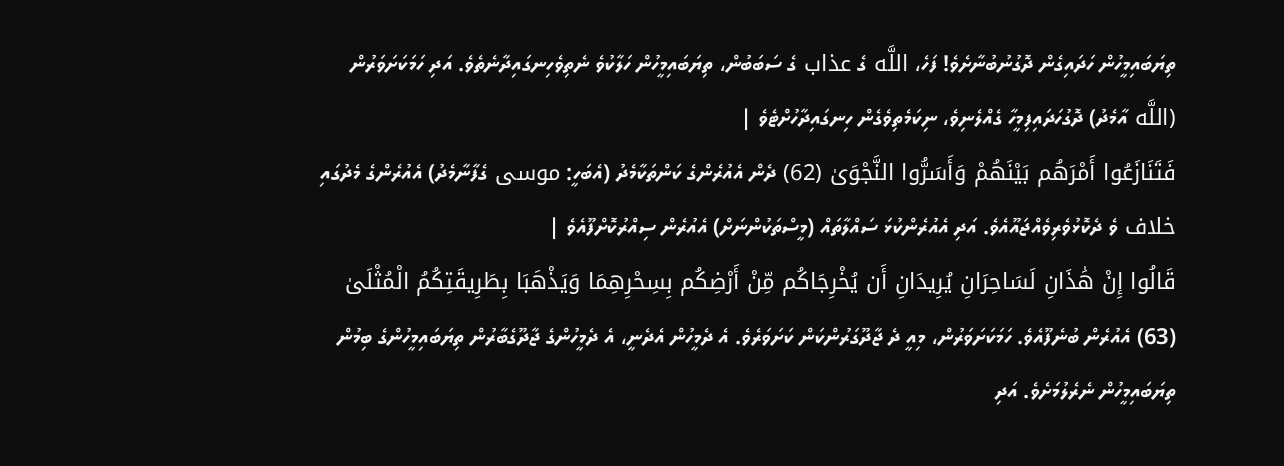ތިޔަބައިމީހުން ހަދައިގެން ދޮގުނުބުނާށެވެ! ފަހެ، اللَّه ގެ عذاب ގެ ސަބަބުން، ތިޔަބައިމީހުން ހަލާކުވެ ނެތިވެހިނގައިދާނެތެވެ. އަދި ހަމަކަށަވަރުން (اللَّه އާމެދު) ދޮގުހަދައިފިމީހާ ގެއްލެނިވެ، ނިކަމެތިވެގެން ހިނގައިދާހުށްޓެވެ |
فَتَنَازَعُوا أَمْرَهُم بَيْنَهُمْ وَأَسَرُّوا النَّجْوَىٰ (62) ދެން އެއުރެންގެ ކަންތަކާމެދު (އެބަހީ: موسى ގެފާނާމެދު) އެއުރެންގެ މެދުގައި خلاف ވެ ދެކޮޅުވެރިވެއްޖައޫއެވެ. އަދި އެއުރެންކުޅަ ސައްލާތައް (މީސްތަކުންނަށް) އެއުރެން ސިއްރުކޮށްފޫއެވެ |
قَالُوا إِنْ هَٰذَانِ لَسَاحِرَانِ يُرِيدَانِ أَن يُخْرِجَاكُم مِّنْ أَرْضِكُم بِسِحْرِهِمَا وَيَذْهَبَا بِطَرِيقَتِكُمُ الْمُثْلَىٰ (63) އެއުރެން ބުނެފޫއެވެ. ހަމަކަށަވަރުން، މިއީ ދެ ޖާދޫގަރުންކަން ކަށަވަރެވެ. އެ ދެމީހުން އެދެނީ، އެ ދެމީހުންގެ ޖާދޫގެބާރުން ތިޔަބައިމީހުންގެ ބިމުން ތިޔަބައިމީހުން ނެރެލުމަށެވެ. އަދި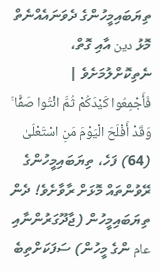ތިޔަބައިމީހުންގެ ދެވަނައެއްނެތް މޮޅު دين އާއި ގޮތް، ނެތިކޮށްލުމަށެވެ |
فَأَجْمِعُوا كَيْدَكُمْ ثُمَّ ائْتُوا صَفًّا ۚ وَقَدْ أَفْلَحَ الْيَوْمَ مَنِ اسْتَعْلَىٰ (64) ފަހެ، ތިޔަބައިމީހުންގެ ރޭވުންތައް މޮޅަށް ރާވާށެވެ! ދެން ތިޔަބައިމީހުން (ޖާދޫގަރުންނާއި عام ންގެ މީހުން) ސަފަކަށްތިބެ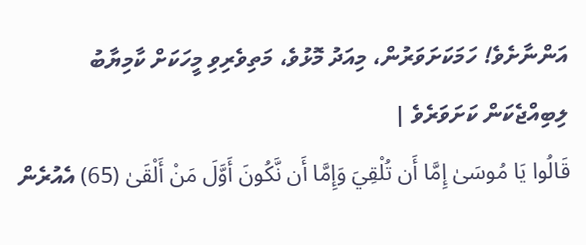އަންނާށެވެ! ހަމަކަށަވަރުން، މިއަދު މޮޅުވެ، މަތިވެރިވި މީހަކަށް ކާމިޔާބު ލިބިއްޖެކަން ކަށަވަރެވެ |
قَالُوا يَا مُوسَىٰ إِمَّا أَن تُلْقِيَ وَإِمَّا أَن نَّكُونَ أَوَّلَ مَنْ أَلْقَىٰ (65) އެއުރެން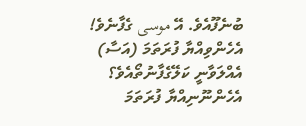ބުނެފޫއެވެ. އޭ موسى ގެފާނެވެ! އެހެންވިއްޔާ ފުރަތަމަ (އަސާ) އެއްލަވާނީ ކަލޭގެފާނުތޯއެވެ؟ އެހެންނޫނިއްޔާ ފުރަތަމަ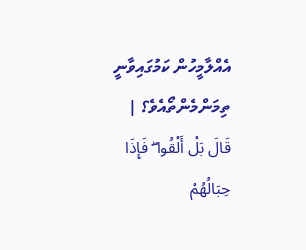އެއްލާމީހުން ކަމުގައިވާނީ ތިމަންމެންތޯއެވެ؟ |
قَالَ بَلْ أَلْقُوا ۖ فَإِذَا حِبَالُهُمْ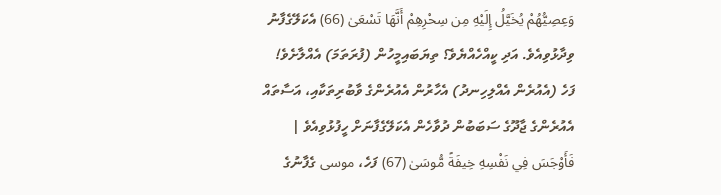وَعِصِيُّهُمْ يُخَيَّلُ إِلَيْهِ مِن سِحْرِهِمْ أَنَّهَا تَسْعَىٰ (66) އެކަލޭގެފާނު ވިދާޅުވިއެވެ. އަދި ކީއްހެއްޔެވެ؟ ތިޔަބައިމީހުން (ފުރަތަމަ) އެއްލާށެވެ! ފަހެ (އެއުރެން އެއްލިހިނދު) އެހާރުން އެއުރެންގެ ވާބުރިތަކާއި، އަސާތައް އެއުރެންގެ ޖާދޫގެ ސަބަބުން ދުވާހެން އެކަލޭގެފާނަށް ހީފުޅުވިއެވެ |
فَأَوْجَسَ فِي نَفْسِهِ خِيفَةً مُّوسَىٰ (67) ފަހެ، موسى ގެފާނުގެ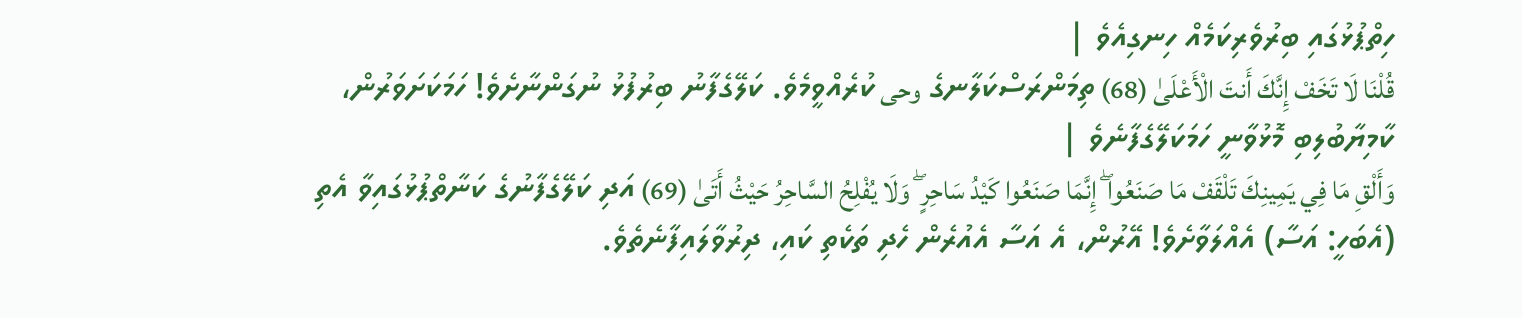ހިތްޕުޅުގައި ބިރުވެރިކަމެއް ހިނގިއެވެ |
قُلْنَا لَا تَخَفْ إِنَّكَ أَنتَ الْأَعْلَىٰ (68) ތިމަންރަސްކަލާނގެ وحى ކުރެއްވީމެވެ. ކަލޭގެފާނު ބިރުފުޅު ނުގަންނާށެވެ! ހަމަކަށަވަރުން، ކާމިޔާބުލިބި މޮޅުވާނީ ހަމަކަލޭގެފާނެވެ |
وَأَلْقِ مَا فِي يَمِينِكَ تَلْقَفْ مَا صَنَعُوا ۖ إِنَّمَا صَنَعُوا كَيْدُ سَاحِرٍ ۖ وَلَا يُفْلِحُ السَّاحِرُ حَيْثُ أَتَىٰ (69) އަދި ކަލޭގެފާނުގެ ކަނާތްޕުޅުގައިވާ އެތި (އެބަހީ: އަސާ) އެއްލަވާށެވެ! އޭރުން، އެ އަސާ އެއުރެން ހެދި ތަކެތި ކައި، ދިރުވާލައިފާނެތެވެ.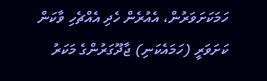ހަމަކަށަވަރުން، އެއުރެން ހެދި އެއްޗެހި ވާކަން ކަށަވަރީ (ހަމައެކަނި) ޖާދޫގަރުންގެ މަކަރު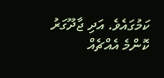ކަމުގައެވެ. އަދި ޖާދޫގަރު ކޮންމެ އެއްޗެއް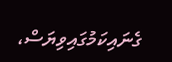ގެނައިކަމުގައިވިޔަސް،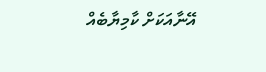އޭނާއަކަށް ކާމިޔާބެއް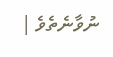ނުވާނެތެވެ |